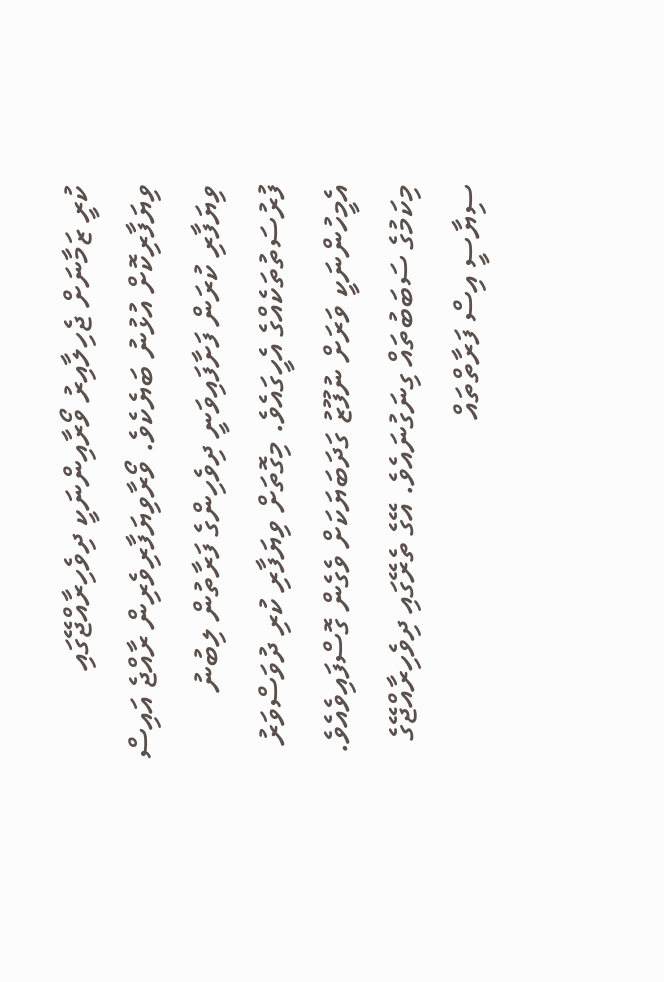ކުރީ ޒަމާނަށް ޖެހިލާއިރު ވޯރާއިންނަކީ ދިވެހިރާއްޖޭގައި ވިޔަފާރިކޮށް އުޅުނު ބަޔެކެވެ. ވޯރާވިޔަފާރިވެރިން ރާއްޖެ އައިސް ވިޔަފާރި ކުރަން ފަށާފައިވަނީ ދިވެހިންގެ ފަރާތުން ލިބުނު ފުރުސަތުތަކެއްގެ އެހީގައެވެ. މިގޮތަށް ވިޔަފާރި ކުރި ދުވަސްވަރު އެމީހުންނަކީ ވަރަށް ނުފޫޒު ގަދަބަޔަކަށް ވެގެން ގޮސްފައިވެއެވެ.
މިކަމުގެ ސަބަބުތައް ގިނަގުނައެވެ. އޭގެ ތެރޭގައި ދިވެހިރާއްޖޭގެ ސިޔާސީ އިސް ފަރާތްތައް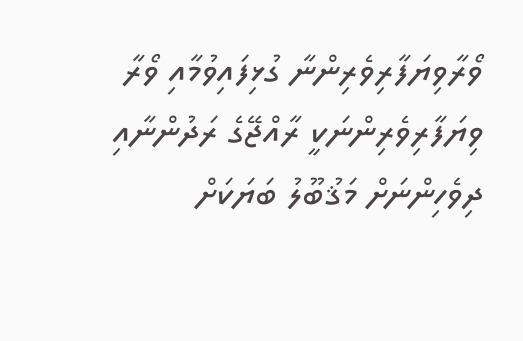ވޯރާވިޔަފާރިވެރިންނާ ގުޅިފައިވުމާއި ވޯރާ ވިޔަފާރިވެރިންނަކީ ރާއްޖޭގެ ރަދުންނާއި ދިވެހިންނަށް މަޤުބޫލު ބަޔަކަށް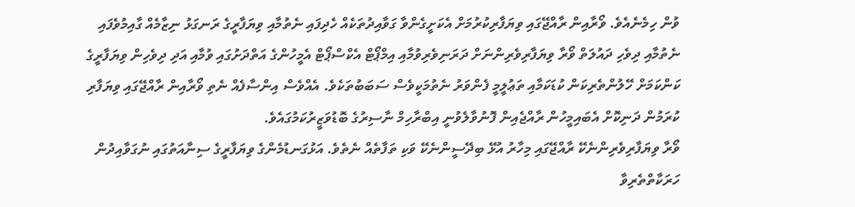ވުން ހިމެނެއެވެ. ވޯރާއިން ރާއްޖޭގައި ވިޔަފާރިކުރުމަށް އެކަށީގެންވާ ގަވާއިދުތަކެއް ހެދިފައި ނެތުމާއި ވިޔަފާރީގެ ރަނގަޅު ނިޒާމެއް ގާއިމުވެފައި ނެތުމާއި ދިވެހި ދައުލަތް ވޯރާ ވިޔަފާރިވެރިންނަށް ދަރަނިވެރިވުމާއި އިމްޕޯޓް އެކްސްޕޯޓް އެމީހުންގެ އަތްދަށުގައި ވުމާއި އަދި ދިވެހިން ވިޔަފާރީގެ ކަންކަމަށް ހޭލުންތެރިކަން ކުޑަކަމާއި ތަޢުލީމީ ފެންވަރު ނެތުމަކީވެސް ސަބަބުތަކެވެ. އެއްވެސް އިންސާފެއް ނެތި ވޯރާއިން ރާއްޖޭގައި ވިޔަފާރި ކުރަމުން ދަނިކޮށް އެބައިމީހުން ރާއްޖެއިން ފޮނުވާލެވުނީ އިބްރާހިމް ނާސިރުގެ ބޮޑުވަޒީރުކަމުގައެވެ.
ވޯރާ ވިޔަފާރިވެރިންނެކޭ ރާއްޖޭގައި މިހާރު އުޅޭ ބިދޭސީންނެކޭ ވަކި ތަފާތެއް ނެތެވެ. އަޅުގަނޑުމެންގެ ވިޔަފާރީގެ ސިނާއަތުގައި ނުގަވާއިދުން ހަރަކާތްތެރިވާ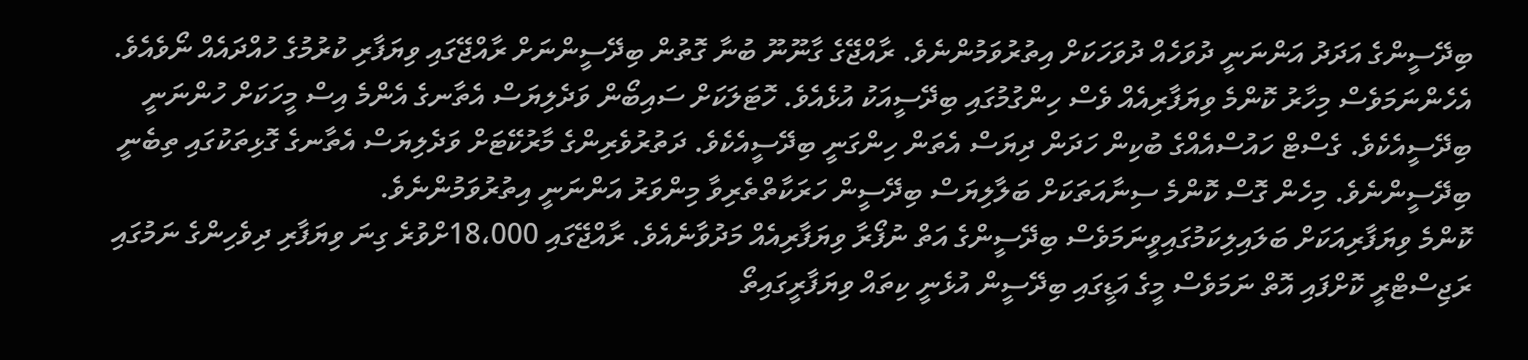ބިދޭސީންގެ އަދަދު އަންނަނީ ދުވަހެއް ދުވަހަކަށް އިތުރުވަމުންނެވެ. ރާއްޖޭގެ ގާނޫނޫ ބުނާ ގޮތުން ބިދޭސީންނަށް ރާއްޖޭގައި ވިޔަފާރި ކުރުމުގެ ހުއްދައެއް ނޯވެއެވެ.
އެހެންނަމަވެސް މިހާރު ކޮންމެ ވިޔަފާރިއެއް ވެސް ހިންގުމުގައި ބިދޭސީއަކު އުޅެއެވެ. ހޮޓަލަކަށް ސައިބޯން ވަދެލިޔަސް އެތާނގެ އެންމެ އިސް މީހަކަށް ހުންނަނީ ބިދޭސީއެކެވެ. ގެސްޓް ހައުސްއެއްގެ ބުކިން ހަދަން ދިޔަސް އެތަން ހިންގަނީ ބިދޭސީއެކެވެ. ދަތުރުވެރިންގެ މާރުކޭޓަށް ވަދެލިޔަސް އެތާނގެ ގޮޅިތަކުގައި ތިބެނީ ބިދޭސީންނެވެ. މިހެން ގޮސް ކޮންމެ ސިނާއަތަކަށް ބަލާލިޔަސް ބިދޭސީން ހަރަކާތްތެރިވާ މިންވަރު އަންނަނީ އިތުރުވަމުންނެވެ.
ކޮންމެ ވިޔަފާރިއަކަށް ބަލައިލިކަމުގައިވީނަމަވެސް ބިދޭސީންގެ އަތް ނުފޯރާ ވިޔަފާރިއެއް މަދުވާނެއެވެ. ރާއްޖޭގައި 18،000ށްވުރެ ގިނަ ވިޔަފާރި ދިވެހިންގެ ނަމުގައި ރަޖިސްޓްރީ ކޮށްފައި އޮތް ނަމަވެސް މީގެ އަޑީގައި ބިދޭސީން އުޅެނީ ކިތައް ވިޔަފާރީގައިތޯ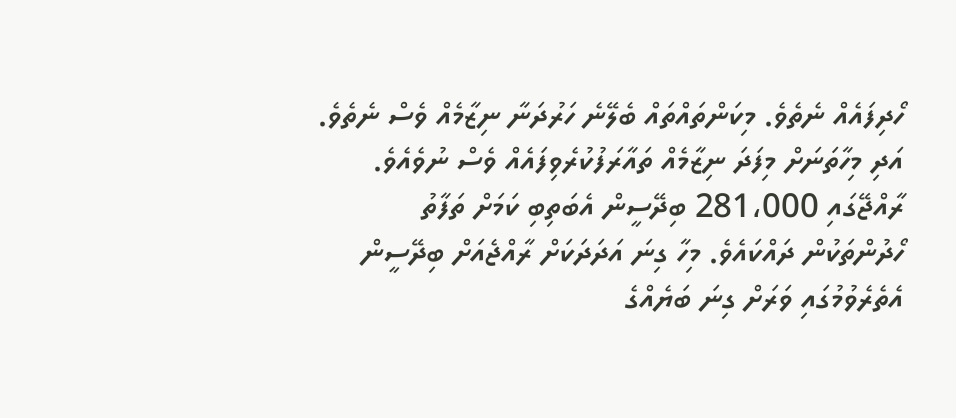ހޯދިފައެއް ނެތެވެ. މިކަންތައްތައް ބެލޭނެ ހަރުދަނާ ނިޒާމެއް ވެސް ނެތެވެ. އަދި މިހާތަނަށް މިފަދަ ނިޒާމެއް ތައާރަފުކުރެވިފައެއް ވެސް ނުވެއެވެ.
ރާއްޖޭގައި 281،000 ބިދޭސީން އެބަތިބި ކަމަށް ތަފާތު ހޯދުންތަކުން ދައްކައެވެ. މިހާ ގިނަ އަދަދަކަށް ރާއްޖެއަށް ބިދޭސީން އެތެރެވުމުގައި ވަރަށް ގިނަ ބަޔެއްގެ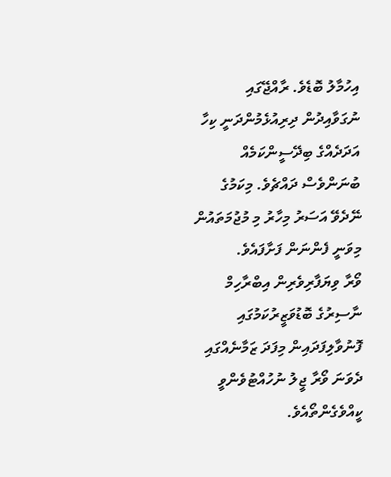އިހުމާލު ބޮޑެވެ. ރާއްޖޭގައި ނުގަވާއިދުން ދިރިއުޅެމުންދަނީ ކިހާ އަދަދެއްގެ ބިދޭސީންކަމެއް ބުނަންވެސް ދައްޗެވެ. މިކަމުގެ ނޭދެވޭ އަސަރު މިހާރު މި މުޖުމަތައުން މިވަނީ ފެންނަން ފަށާފައެވެ.
ވޯރާ ވިޔަފާރިވެރިން އިބްރާހިމް ނާސިރުގެ ބޮޑުވަޒީރުކަމުގައި ފޮނުވާލިފަދައިން މިފަދަ ޒަމާނެއްގައި ދެވަނަ ވޯރާ ޖީލު ނުހުއްޓުވެންވީ ކީއްވެގެންތޯއެވެ.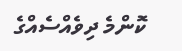ކޮންމެ ދިވެއްސެއްގެ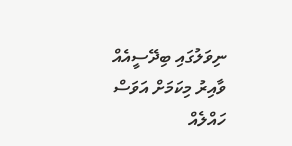ނިވަލުގައި ބިދޭސީއެއް ވާއިރު މިކަމަށް އަވަސް ހައްލެއް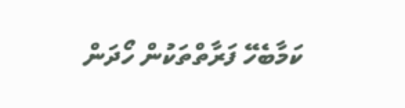ކަމާބެހޭ ފަރާތްތަކުން ހޯދަން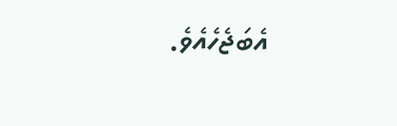އެބަޖެހެއެވެ.